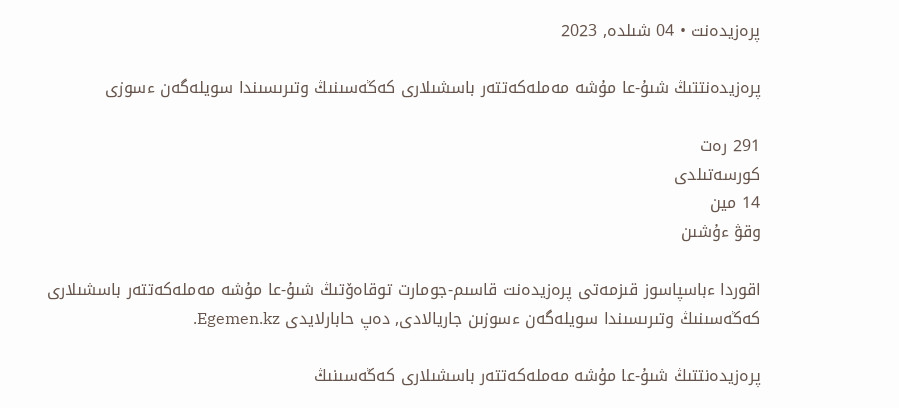پرەزيدەنت • 04 شىلدە, 2023

پرەزيدەنتتىڭ شىۇ-عا مۇشە مەملەكەتتەر باسشىلارى كەڭەسىنىڭ وتىرىسىندا سويلەگەن ءسوزى

291 رەت
كورسەتىلدى
14 مين
وقۋ ءۇشىن

اقوردا ءباسپاسوز قىزمەتى پرەزيدەنت قاسىم-جومارت توقاەۆتىڭ شىۇ-عا مۇشە مەملەكەتتەر باسشىلارى كەڭەسىنىڭ وتىرىسىندا سويلەگەن ءسوزىن جاريالادى, دەپ حابارلايدى Egemen.kz.

پرەزيدەنتتىڭ شىۇ-عا مۇشە مەملەكەتتەر باسشىلارى كەڭەسىنىڭ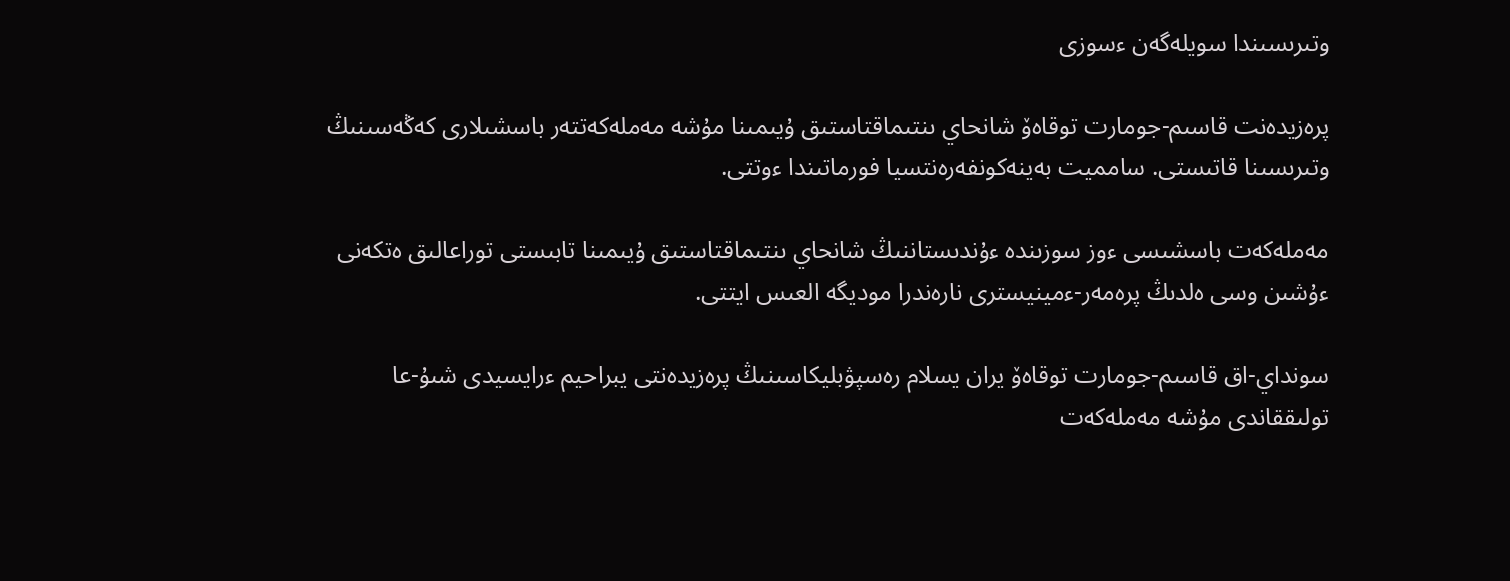وتىرىسىندا سويلەگەن ءسوزى

پرەزيدەنت قاسىم-جومارت توقاەۆ شانحاي ىنتىماقتاستىق ۇيىمىنا مۇشە مەملەكەتتەر باسشىلارى كەڭەسىنىڭ وتىرىسىنا قاتىستى. سامميت بەينەكونفەرەنتسيا فورماتىندا ءوتتى.

مەملەكەت باسشىسى ءوز سوزىندە ءۇندىستاننىڭ شانحاي ىنتىماقتاستىق ۇيىمىنا تابىستى توراعالىق ەتكەنى ءۇشىن وسى ەلدىڭ پرەمەر-ءمينيسترى نارەندرا موديگە العىس ايتتى.

سونداي-اق قاسىم-جومارت توقاەۆ يران يسلام رەسپۋبليكاسىنىڭ پرەزيدەنتى يبراحيم ءرايسيدى شىۇ-عا تولىققاندى مۇشە مەملەكەت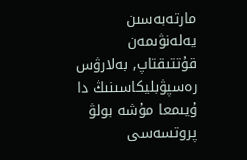مارتەبەسىن يەلەنۋىمەن قۇتتىقتاپ, بەلارۋس رەسپۋبليكاسىنىڭ دا ۇيىمعا مۇشە بولۋ پروتسەسى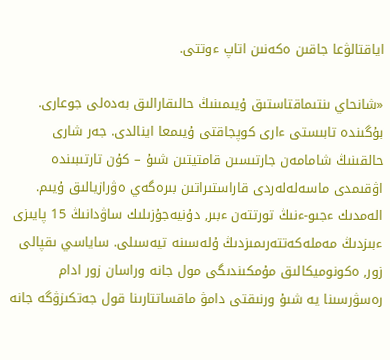اياقتالۋعا جاقىن ەكەنىن اتاپ ءوتتى.

«شانحاي ىنتىماقتاستىق ۇيىمىنىڭ حالىقارالىق بەدەلى جوعارى. بۇگىندە تابىستى ءارى كوپجاقتى ۇيىمعا اينالدى. جەر شارى حالقىنىڭ شامامەن جارتىسىن قامتيتىن شىۇ – كۇن تارتىبىندە اۋقىمدى ماسەلەلەردى قاراستىراتىن بىرەگەي ەۋرازيالىق ۇيىم. الەمدىك ءجىو-ءنىڭ تورتتەن ءبىر, دۇنيەجۇزىلىك ساۋدانىڭ 15 پايىزى ءبىزدىڭ مەملەكەتتەرىمىزدىڭ ۇلەسىنە تيەسىلى. ساياسي ىقپالى زور, ەكونوميكالىق مۇمكىندىگى مول جانە وراسان زور ادام رەسۋرسىنا يە شىۇ ورنىقتى دامۋ ماقساتتارىنا قول جەتكىزۋگە جانە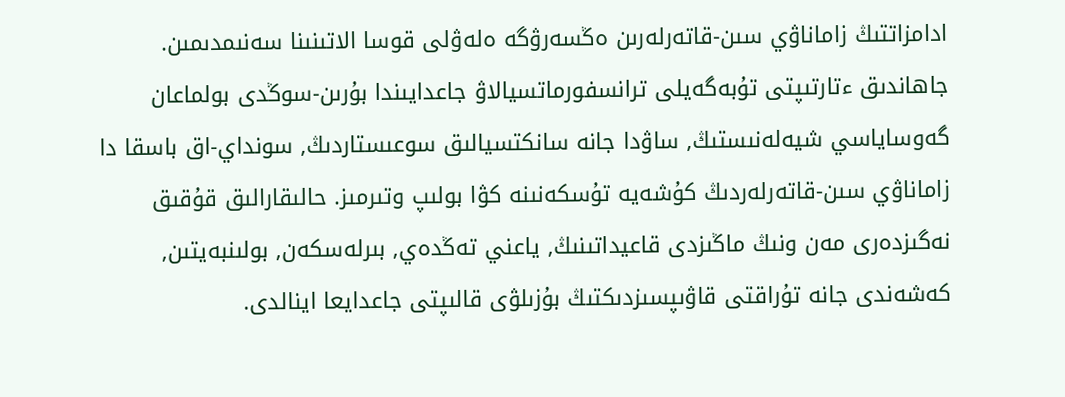ادامزاتتىڭ زاماناۋي سىن-قاتەرلەرىن ەڭسەرۋگە ەلەۋلى قوسا الاتىنىنا سەنىمدىمىن. جاھاندىق ءتارتىپتى تۇبەگەيلى ترانسفورماتسيالاۋ جاعدايىندا بۇرىن-سوڭدى بولماعان گەوساياسي شيەلەنىستىڭ, ساۋدا جانە سانكتسيالىق سوعىستاردىڭ, سونداي-اق باسقا دا زاماناۋي سىن-قاتەرلەردىڭ كۇشەيە تۇسكەنىنە كۋا بولىپ وتىرمىز. حالىقارالىق قۇقىق نەگىزدەرى مەن ونىڭ ماڭىزدى قاعيداتىنىڭ, ياعني تەڭدەي, بىرلەسكەن, بولىنبەيتىن, كەشەندى جانە تۇراقتى قاۋىپسىزدىكتىڭ بۇزىلۋى قالىپتى جاعدايعا اينالدى.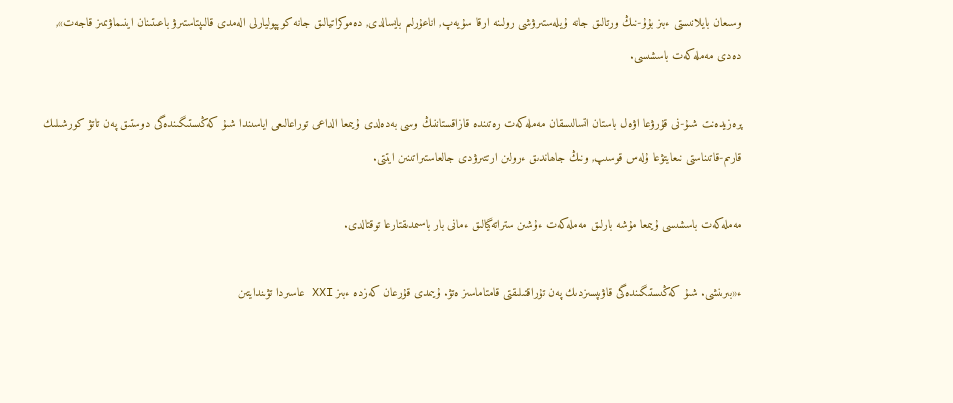وسىعان بايلانىستى ءبىز بۇۇ-نىڭ ورتالىق جانە ۇيلەستىرۋشى رولىنە ارقا سۇيەپ, اناعۇرلىم بايسالدى, دەموكراتيالىق جانە كوپپوليارلى الەمدى قالىپتاستىرۋ باعىتىنان اينىماۋىمىز قاجەت», دەدى مەملەكەت باسشىسى.

پرەزيدەنت شىۇ-نى قۇرۋعا اۋەل باستان اتسالىسقان مەملەكەت رەتىندە قازاقستاننىڭ وسى بەدەلدى ۇيىمعا الداعى توراعالىعى اياسىندا شىۇ كەڭىستىگىندەگى دوستىق پەن تاتۋ كورشىلىك قارىم-قاتىناستى نىعايتۋعا ۇلەس قوسىپ, ونىڭ جاھاندىق ءرولىن ارتتىرۋدى جالعاستىراتىنىن ايتتى.

مەملەكەت باسشىسى ۇيىمعا مۇشە بارلىق مەملەكەت ءۇشىن ستراتەگيالىق ءمانى بار باسىمدىقتارعا توقتالدى.

ء«بىرىنشى. شىۇ كەڭىستىگىندەگى قاۋىپسىزدىك پەن تۇراقتىلىقتى قامتاماسىز ەتۋ. ۇيىمدى قۇرعان كەزدە ءبىز XXI عاسىردا تۋىندايتىن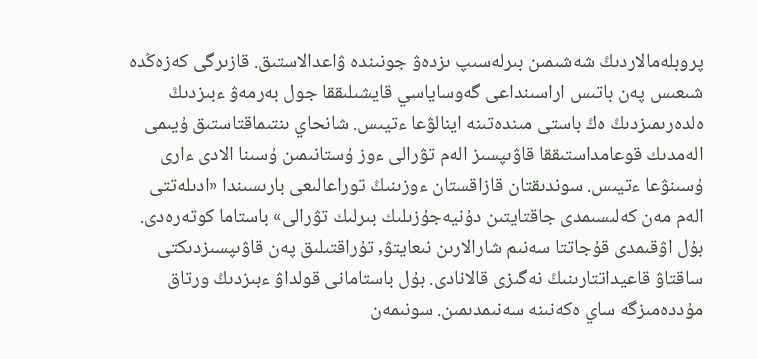پروبلەمالاردىڭ شەشىمىن بىرلەسىپ ىزدەۋ جونىندە ۋاعدالاستىق. قازىرگى كەزەڭدە شىعىس پەن باتىس اراسىنداعى گەوساياسي قايشىلىققا جول بەرمەۋ ءبىزدىڭ ەلدەرىمىزدىڭ ەڭ باستى مىندەتىنە اينالۋعا ءتيىس. شانحاي ىنتىماقتاستىق ۇيىمى الەمدىك قوعامداستىققا قاۋىپسىز الەم تۋرالى ءوز ۇستانىمىن ۇسىنا الادى ءارى ۇسىنۋعا ءتيىس. سوندىقتان قازاقستان ءوزىنىڭ توراعالىعى بارىسىندا «ادىلەتتى الەم مەن كەلىسىمدى جاقتايتىن دۇنيەجۇزىلىك بىرلىك تۋرالى» باستاما كوتەرەدى. بۇل اۋقىمدى قۇجاتتا سەنىم شارالارىن نىعايتۋ, تۇراقتىلىق پەن قاۋىپسىزدىكتى ساقتاۋ قاعيداتتارىنىڭ نەگىزى قالانادى. بۇل باستامانى قولداۋ ءبىزدىڭ ورتاق مۇددەمىزگە ساي ەكەنىنە سەنىمدىمىن. سونىمەن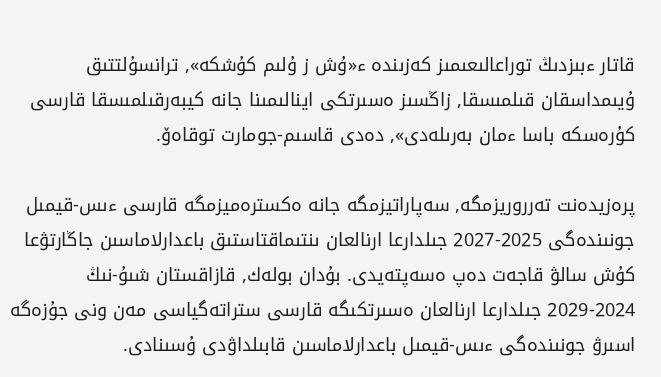قاتار ءبىزدىڭ توراعالىعىمىز كەزىندە ء«ۇش ز ۇلىم كۇشكە», ترانسۇلتتىق ۇيىمداسقان قىلمىسقا, زاڭسىز ەسىرتكى اينالىمىنا جانە كيبەرقىلمىسقا قارسى كۇرەسكە باسا ءمان بەرىلەدى», دەدى قاسىم-جومارت توقاەۆ.

پرەزيدەنت تەرروريزمگە, سەپاراتيزمگە جانە ەكسترەميزمگە قارسى ءىس-قيمىل جونىندەگى 2025-2027 جىلدارعا ارنالعان ىنتىماقتاستىق باعدارلاماسىن جاڭارتۋعا كۇش سالۋ قاجەت دەپ ەسەپتەيدى. بۇدان بولەك, قازاقستان شىۇ-نىڭ 2024-2029 جىلدارعا ارنالعان ەسىرتكىگە قارسى ستراتەگياسى مەن ونى جۇزەگە اسىرۋ جونىندەگى ءىس-قيمىل باعدارلاماسىن قابىلداۋدى ۇسىنادى.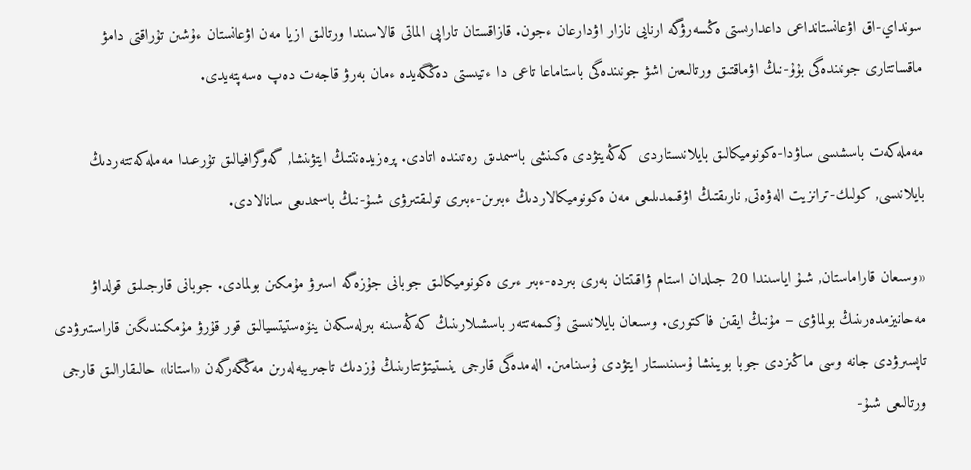سونداي-اق اۋعانستانداعى داعدارىستى ەڭسەرۋگە ارنايى نازار اۋدارعان ءجون. قازاقستان تاراپى الماتى قالاسىندا ورتالىق ازيا مەن اۋعانستان ءۇشىن تۇراقتى دامۋ ماقساتتارى جونىندەگى بۇۇ-نىڭ اۋماقتىق ورتالىعىن اشۋ جونىندەگى باستاماعا تاعى دا ءتيىستى دەڭگەيدە ءمان بەرۋ قاجەت دەپ ەسەپتەيدى.

مەملەكەت باسشىسى ساۋدا-ەكونوميكالىق بايلانىستاردى كەڭەيتۋدى ەكىنشى باسىمدىق رەتىندە اتادى. پرەزيدەنتتىڭ ايتۋىنشا, گەوگرافيالىق تۇرعىدا مەملەكەتتەردىڭ بايلانىسى, كولىك-ترانزيت الەۋەتى, نارىقتىڭ اۋقىمدىلىعى مەن ەكونوميكالاردىڭ ءبىرىن-ءبىرى تولىقتىرۋى شىۇ-نىڭ باسىمدىعى سانالادى.

«وسىعان قاراماستان, شىۇ اياسىندا 20 جىلدان استام ۋاقىتتان بەرى بىردە-ءبىر ءىرى ەكونوميكالىق جوبانى جۇزەگە اسىرۋ مۇمكىن بولمادى. جوبانى قارجىلىق قولداۋ مەحانيزمدەرىنىڭ بولماۋى – مۇنىڭ ايقىن فاكتورى. وسىعان بايلانىستى ۇكىمەتتەر باسشىلارىنىڭ كەڭەسىنە بىرلەسكەن ينۆەستيتسيالىق قور قۇرۋ مۇمكىندىگىن قاراستىرۋدى تاپسىرۋدى جانە وسى ماڭىزدى جوبا بويىنشا ۇسىنىستار ايتۋدى ۇسىنامىن. الەمدەگى قارجى ينستيتۋتتارىنىڭ ۇزدىك تاجىريبەلەرىن مەڭگەرگەن «استانا» حالىقارالىق قارجى ورتالىعى شىۇ-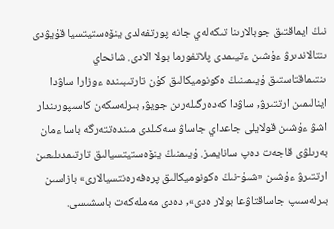نىڭ ايماقتىق جوبالارىنا تىكەلەي جانە پورتفەلدى ينۆەستيتسيا قۇيۋدى ىنتالاندىرۋ ءۇشىن ءتيىمدى پلاتفورما بولا الادى. شانحاي ىنتىماقتاستىق ۇيىمىنىڭ ەكونوميكالىق كۇن تارتىبىندە ءوزارا ساۋدا اينالىمىن ارتتىرۋ, ساۋدا كەدەرگىلەرىن جويۋ, بىرلەسكەن كاسىپورىندار اشۋ ءۇشىن قولايلى جاعداي جاساۋ سەكىلدى مىندەتتەرگە باسا ءمان بەرىلۋى قاجەت دەپ سانايمىز. ۇيىمنىڭ ينۆەستيتسيالىق تارتىمدىلىعىن ارتتىرۋ ءۇشىن «شىۇ-نىڭ ەكونوميكالىق پرەفەرەنتسيالارى» بازاسىن بىرلەسىپ جاساقتاۋعا بولار ەدى», دەدى مەملەكەت باسشىسى.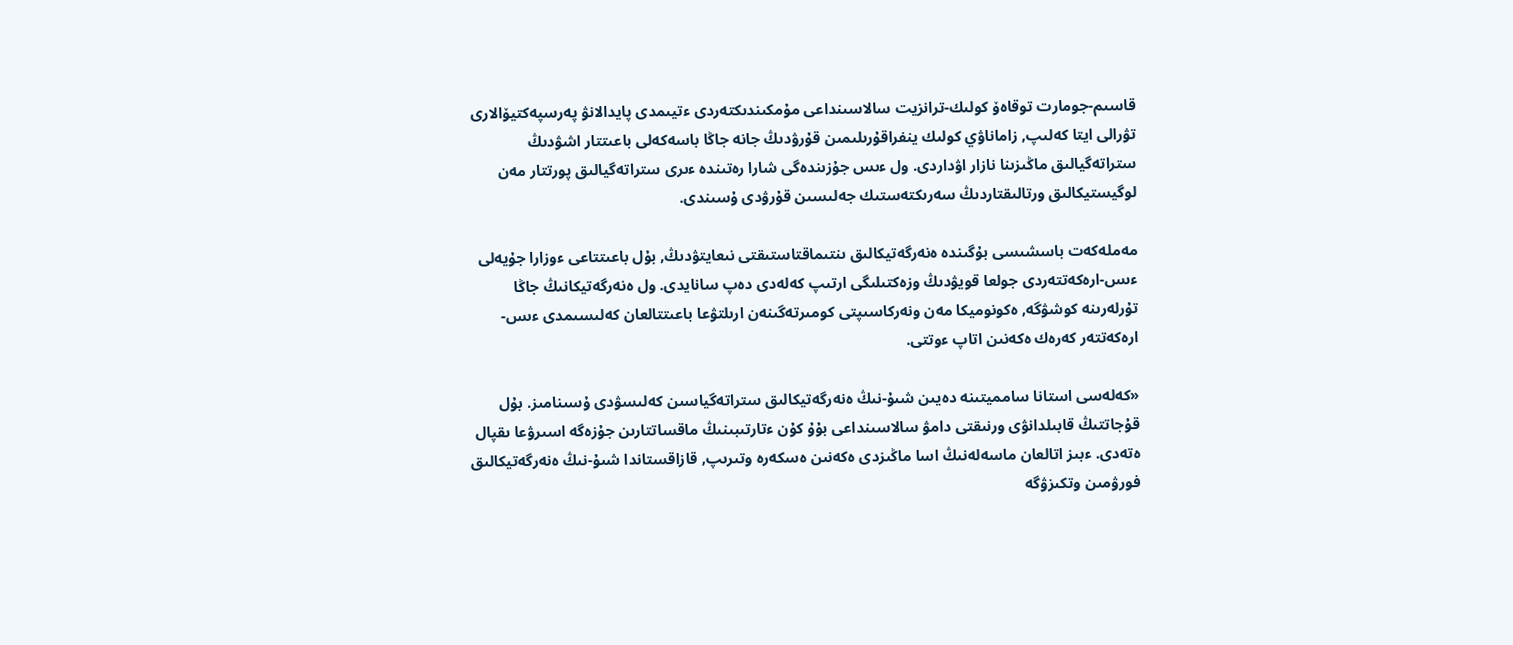قاسىم-جومارت توقاەۆ كولىك-ترانزيت سالاسىنداعى مۇمكىندىكتەردى ءتيىمدى پايدالانۋ پەرسپەكتيۆالارى تۋرالى ايتا كەلىپ, زاماناۋي كولىك ينفراقۇرىلىمىن قۇرۋدىڭ جانە جاڭا باسەكەلى باعىتتار اشۋدىڭ ستراتەگيالىق ماڭىزىنا نازار اۋداردى. ول ءىس جۇزىندەگى شارا رەتىندە ءىرى ستراتەگيالىق پورتتار مەن لوگيستيكالىق ورتالىقتاردىڭ سەرىكتەستىك جەلىسىن قۇرۋدى ۇسىندى.

مەملەكەت باسشىسى بۇگىندە ەنەرگەتيكالىق ىنتىماقتاستىقتى نىعايتۋدىڭ, بۇل باعىتتاعى ءوزارا جۇيەلى ءىس-ارەكەتتەردى جولعا قويۋدىڭ وزەكتىلىگى ارتىپ كەلەدى دەپ سانايدى. ول ەنەرگەتيكانىڭ جاڭا تۇرلەرىنە كوشۋگە, ەكونوميكا مەن ونەركاسىپتى كومىرتەگىنەن ارىلتۋعا باعىتتالعان كەلىسىمدى ءىس-ارەكەتتەر كەرەك ەكەنىن اتاپ ءوتتى.

«كەلەسى استانا سامميتىنە دەيىن شىۇ-نىڭ ەنەرگەتيكالىق ستراتەگياسىن كەلىسۋدى ۇسىنامىز. بۇل قۇجاتتىڭ قابىلدانۋى ورنىقتى دامۋ سالاسىنداعى بۇۇ كۇن ءتارتىبىنىڭ ماقساتتارىن جۇزەگە اسىرۋعا ىقپال ەتەدى. ءبىز اتالعان ماسەلەنىڭ اسا ماڭىزدى ەكەنىن ەسكەرە وتىرىپ, قازاقستاندا شىۇ-نىڭ ەنەرگەتيكالىق فورۋمىن وتكىزۋگە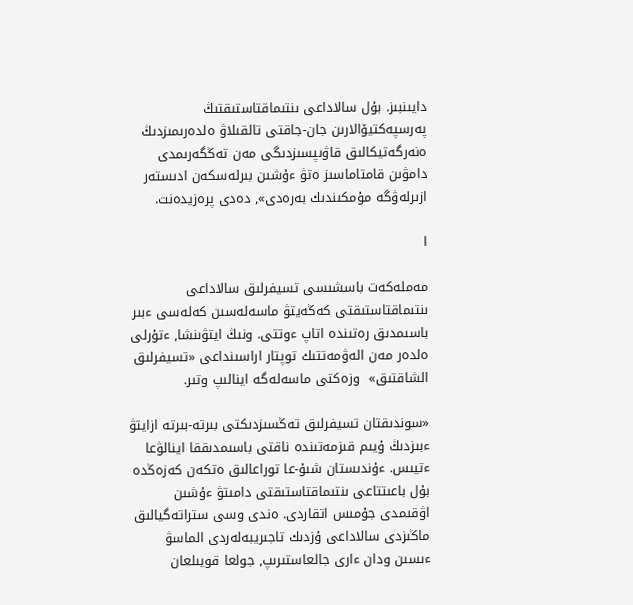دايىنبىز. بۇل سالاداعى ىنتىماقتاستىقتىڭ پەرسپەكتيۆالارىن جان-جاقتى تالقىلاۋ ەلدەرىمىزدىڭ ەنەرگەتيكالىق قاۋىپسىزدىگى مەن تەڭگەرىمدى دامۋىن قامتاماسىز ەتۋ ءۇشىن بىرلەسكەن ادىستەر ازىرلەۋگە مۇمكىندىك بەرەدى», دەدى پرەزيدەنت.

ا

مەملەكەت باسشىسى تسيفرلىق سالاداعى ىنتىماقتاستىقتى كەڭەيتۋ ماسەلەسىن كەلەسى ءبىر باسىمدىق رەتىندە اتاپ ءوتتى. ونىڭ ايتۋىنشا, ءتۇرلى ەلدەر مەن الەۋمەتتىك توپتار اراسىنداعى «تسيفرلىق الشاقتىق»  وزەكتى ماسەلەگە اينالىپ وتىر.

«سوندىقتان تسيفرلىق تەڭسىزدىكتى بىرتە-بىرتە ازايتۋ ءبىزدىڭ ۇيىم قىزمەتىندە ناقتى باسىمدىققا اينالۋعا ءتيىس. ءۇندىستان شىۇ-عا توراعالىق ەتكەن كەزەڭدە بۇل باعىتتاعى ىنتىماقتاستىقتى دامىتۋ ءۇشىن اۋقىمدى جۇمىس اتقاردى. ەندى وسى ستراتەگيالىق ماڭىزدى سالاداعى ۇزدىك تاجىريبەلەردى الماسۋ ءىسىن ودان ءارى جالعاستىرىپ, جولعا قويىلعان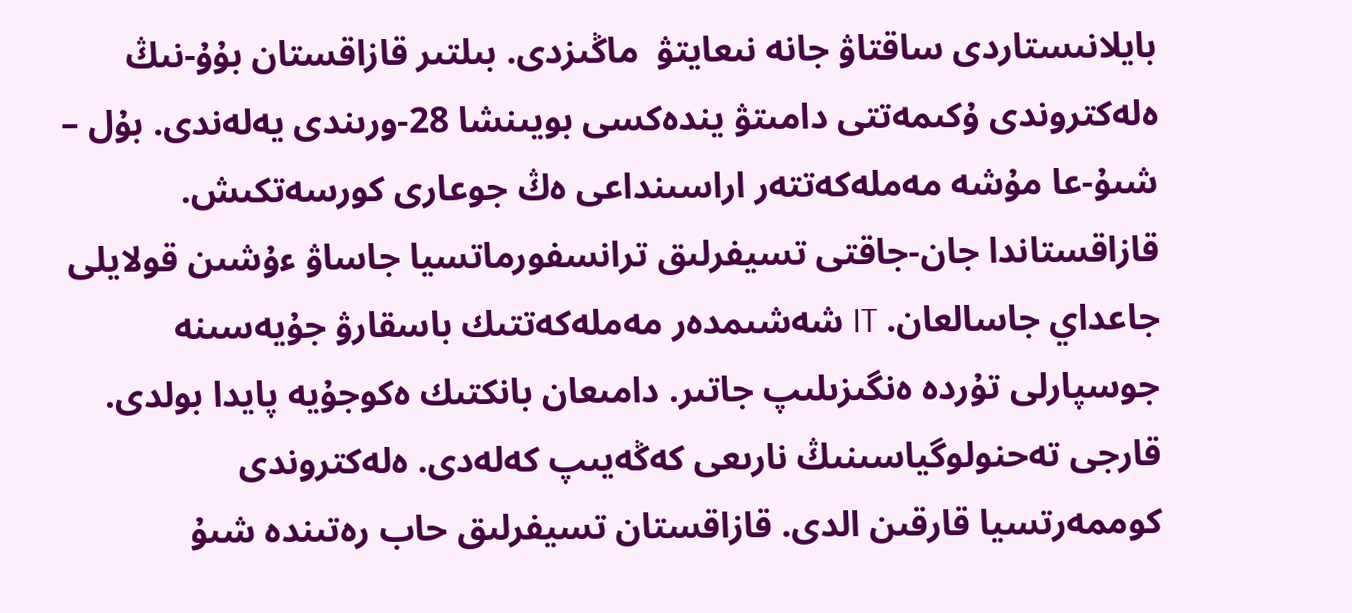بايلانىستاردى ساقتاۋ جانە نىعايتۋ  ماڭىزدى. بىلتىر قازاقستان بۇۇ-نىڭ ەلەكتروندى ۇكىمەتتى دامىتۋ يندەكسى بويىنشا 28-ورىندى يەلەندى. بۇل – شىۇ-عا مۇشە مەملەكەتتەر اراسىنداعى ەڭ جوعارى كورسەتكىش. قازاقستاندا جان-جاقتى تسيفرلىق ترانسفورماتسيا جاساۋ ءۇشىن قولايلى جاعداي جاسالعان. IT شەشىمدەر مەملەكەتتىك باسقارۋ جۇيەسىنە جوسپارلى تۇردە ەنگىزىلىپ جاتىر. دامىعان بانكتىك ەكوجۇيە پايدا بولدى. قارجى تەحنولوگياسىنىڭ نارىعى كەڭەيىپ كەلەدى. ەلەكتروندى كوممەرتسيا قارقىن الدى. قازاقستان تسيفرلىق حاب رەتىندە شىۇ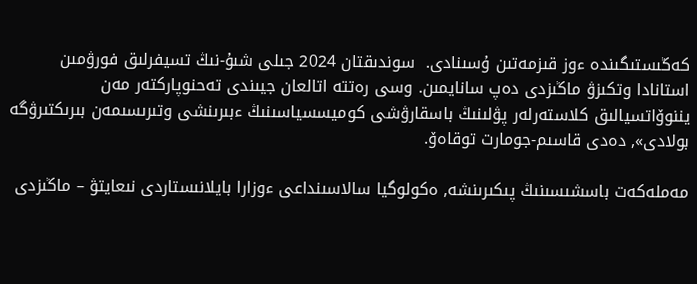كەڭىستىگىندە ءوز قىزمەتىن ۇسىنادى.  سوندىقتان 2024 جىلى شىۇ-نىڭ تسيفرلىق فورۋمىن استانادا وتكىزۋ ماڭىزدى دەپ سانايمىن. وسى رەتتە اتالعان جيىندى تەحنوپاركتەر مەن يننوۆاتسيالىق كلاستەرلەر پۋلىنىڭ باسقارۋشى كوميسسياسىنىڭ ءبىرىنشى وتىرىسىمەن بىرىكتىرۋگە بولادى», دەدى قاسىم-جومارت توقاەۆ.

مەملەكەت باسشىسىنىڭ پىكىرىنشە, ەكولوگيا سالاسىنداعى ءوزارا بايلانىستاردى نىعايتۋ – ماڭىزدى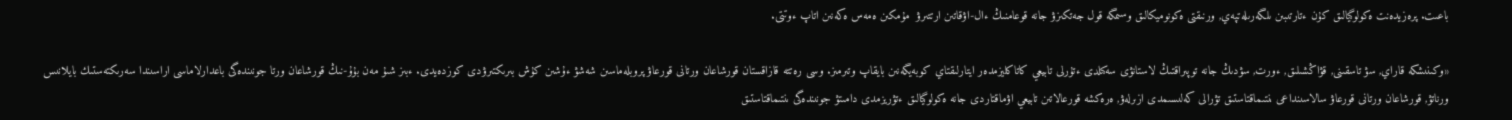باعىت. پرەزيدەنت ەكولوگيالىق كۇن ءتارتىبىن ىلگەرىلەتپەي, ورنىقتى ەكونوميكالىق وسىمگە قول جەتكىزۋ جانە قوعامنىڭ ءال-اۋقاتىن ارتتىرۋ  مۇمكىن ەمەس ەكەنىن اتاپ ءوتتى.

«وكىنىشكە قاراي, سۋ تاسقىنى, قۋاڭشىلىق, ءورت, سۋدىڭ جانە توپىراقتىڭ لاستانۋى سەكىلدى ءتۇرلى تابيعي كاتاكليزمدەر ايتارلىقتاي كوبەيگەنىن بايقاپ وتىرمىز. وسى رەتتە قازاقستان قورشاعان ورتانى قورعاۋ پروبلەماسىن شەشۋ ءۇشىن كۇش بىرىكتىرۋدى كوزدەيدى. ءبىز شىۇ مەن بۇۇ-نىڭ قورشاعان ورتا جونىندەگى باعدارلاماسى اراسىندا سەرىكتەستىك بايلانىس ورناتۋ, قورشاعان ورتانى قورعاۋ سالاسىنداعى ىنتىماقتاستىق تۋرالى كەلىسىمدى ازىرلەۋ, ەرەكشە قورعالاتىن تابيعي اۋماقتاردى جانە ەكولوگيالىق ءتۋريزمدى دامىتۋ جونىندەگى ىنتىماقتاستىق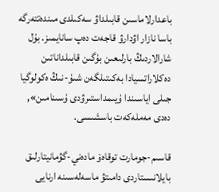باعدارلاماسىن قابىلداۋ سەكىلدى مىندەتتەرگە  باسا نازار اۋدارۋ قاجەت دەپ سانايمىز. بۇل شارالاردىڭ بارلىعىن بۇگىن قابىلداناتىن دەكلاراتسيادا بەكىتىلگەن شىۇ-نىڭ ەكولوگيا جىلى اياسىندا ۇيىمداستىرۋدى ۇسىنامىن», دەدى مەملەكەت باسشىسى.

قاسىم-جومارت توقاەۆ مادەني-گۋمانيتارلىق بايلانىستاردى دامىتۋ ماسەلەسىنە ارنايى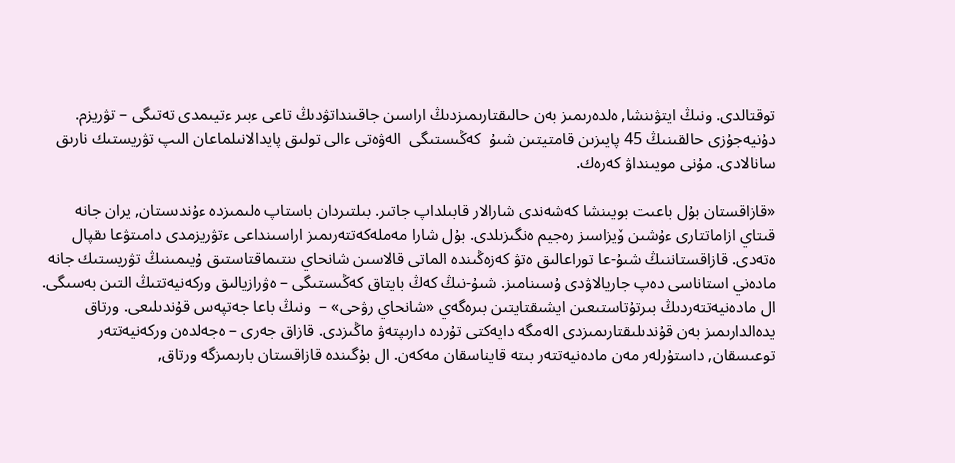توقتالدى. ونىڭ ايتۋىنشا, ەلدەرىمىز بەن حالىقتارىمىزدىڭ اراسىن جاقىنداتۋدىڭ تاعى ءبىر ءتيىمدى تەتىگى – تۋريزم. دۇنيەجۇزى حالقىنىڭ 45 پايىزىن قامتيتىن شىۇ  كەڭىستىگى  الەۋەتى ءالى تولىق پايدالانىلماعان الىپ تۋريستىك نارىق سانالادى. مۇنى مويىنداۋ كەرەك.

«قازاقستان بۇل باعىت بويىنشا كەشەندى شارالار قابىلداپ جاتىر. بىلتىردان باستاپ ەلىمىزدە ءۇندىستان, يران جانە قىتاي ازاماتتارى ءۇشىن ۆيزاسىز رەجيم ەنگىزىلدى. بۇل شارا مەملەكەتتەرىمىز اراسىنداعى ءتۋريزمدى دامىتۋعا ىقپال ەتەدى. قازاقستاننىڭ شىۇ-عا توراعالىق ەتۋ كەزەڭىندە الماتى قالاسىن شانحاي ىنتىماقتاستىق ۇيىمىنىڭ تۋريستىك جانە مادەني استاناسى دەپ جاريالاۋدى ۇسىنامىز. شىۇ-نىڭ كەڭ بايتاق كەڭىستىگى – ەۋرازيالىق وركەنيەتتىڭ التىن بەسىگى. ال مادەنيەتتەردىڭ بىرتۇتاستىعىن ايشىقتايتىن بىرەگەي «شانحاي رۋحى» –  ونىڭ باعا جەتپەس قۇندىلىعى. ورتاق يدەالدارىمىز بەن قۇندىلىقتارىمىزدى الەمگە دايەكتى تۇردە دارىپتەۋ ماڭىزدى. قازاق جەرى – ەجەلدەن وركەنيەتتەر توعىسقان, داستۇرلەر مەن مادەنيەتتەر بىتە قايناسقان مەكەن. ال بۇگىندە قازاقستان بارىمىزگە ورتاق,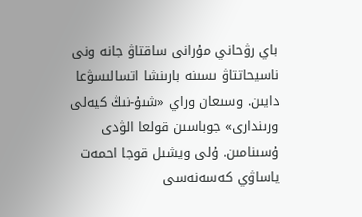باي رۋحاني مۇرانى ساقتاۋ جانە ونى ناسيحاتتاۋ ىسىنە بارىنشا اتسالىسۋعا دايىن. وسىعان وراي «شىۇ-نىڭ كيەلى ورىندارى» جوباسىن قولعا الۋدى ۇسىنامىن. ۇلى ويشىل قوجا احمەت ياساۋي كەسەنەسى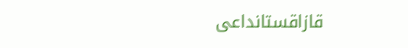قازاقستانداعى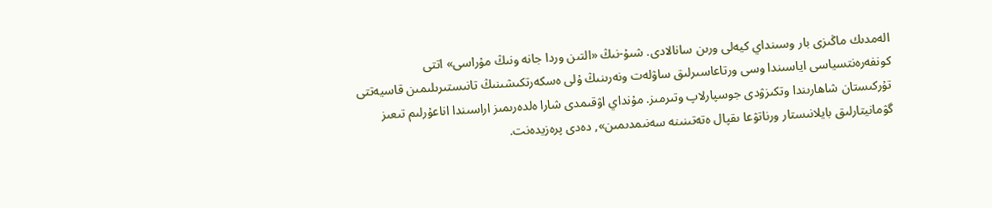الەمدىك ماڭىزى بار وسىنداي كيەلى ورىن سانالادى. شىۇ-نىڭ «التىن وردا جانە ونىڭ مۇراسى» اتتى كونفەرەنتسياسى اياسىندا وسى ورتاعاسىرلىق ساۋلەت ونەرىنىڭ ۇلى ەسكەرتكىشىنىڭ تانىستىرىلىمىن قاسيەتتى تۇركىستان شاھارىندا وتكىزۋدى جوسپارلاپ وتىرمىز. مۇنداي اۋقىمدى شارا ەلدەرىمىز اراسىندا اناعۇرلىم تىعىز گۋمانيتارلىق بايلانىستار ورناتۋعا ىقپال ەتەتىنىنە سەنىمدىمىن», دەدى پرەزيدەنت.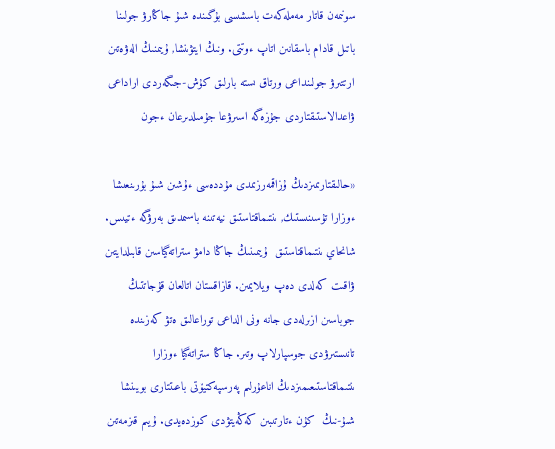سونىمەن قاتار مەملەكەت باسشىسى بۇگىندە شىۇ جاڭارۋ جولىنا باتىل قادام باسقانىن اتاپ ءوتتى. ونىڭ ايتۋىنشا, ۇيىمنىڭ الەۋەتىن ارتتىرۋ جولىنداعى ورتاق ىستە بارلىق كۇش-جىگەردى اراداعى ۋاعدالاستىقتاردى جۇزەگە اسىرۋعا جۇمىلدىرعان ءجون

«حالىقتارىمىزدىڭ ۇزاقمەرزىمدى مۇددەسى ءۇشىن شىۇ بۇرىنعىشا ءوزارا تۇسىنىستىك, ىنتىماقتاستىق نيەتىنە باسىمدىق بەرۋگە ءتيىس. شانحاي ىنتىماقتاستىق  ۇيىمىنىڭ جاڭا دامۋ ستراتەگياسىن قابىلدايتىن ۋاقىت كەلدى دەپ ويلايمىن. قازاقستان اتالعان قۇجاتتىڭ جوباسىن ازىرلەدى جانە ونى الداعى توراعالىق ەتۋ كەزىندە تانىستىرۋدى جوسپارلاپ وتىر. جاڭا ستراتەگيا ءوزارا ىنتىماقتاستىعىمىزدىڭ اناعۇرلىم پەرسپەكتيۆتى باعىتتارى بويىنشا شىۇ-نىڭ  كۇن ءتارتىبىن كەڭەيتۋدى كوزدەيدى. ۇيىم قىزمەتىن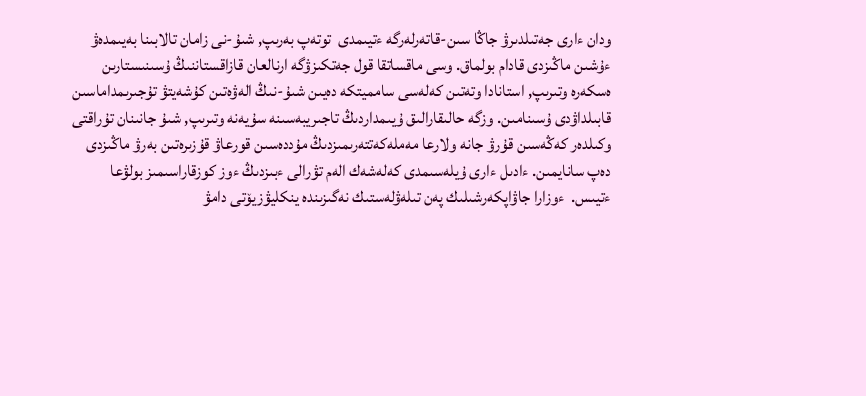ودان ءارى جەتىلدىرۋ جاڭا سىن-قاتەرلەرگە ءتيىمدى  توتەپ بەرىپ, شىۇ-نى زامان تالابىنا بەيىمدەۋ ءۇشىن ماڭىزدى قادام بولماق. وسى ماقساتقا قول جەتكىزۋگە ارنالعان قازاقستاننىڭ ۇسىنىستارىن ەسكەرە وتىرىپ, استانادا وتەتىن كەلەسى سامميتكە دەيىن شىۇ-نىڭ الەۋەتىن كۇشەيتۋ تۇجىرىمداماسىن قابىلداۋدى ۇسىنامىن. وزگە حالىقارالىق ۇيىمداردىڭ تاجىريبەسىنە سۇيەنە وتىرىپ, شىۇ جانىنان تۇراقتى وكىلدەر كەڭەسىن قۇرۋ جانە ولارعا مەملەكەتتەرىمىزدىڭ مۇددەسىن قورعاۋ قۇزىرەتىن بەرۋ ماڭىزدى دەپ سانايمىن. ءادىل ءارى ۇيلەسىمدى كەلەشەك الەم تۋرالى ءبىزدىڭ ءوز كوزقاراسىمىز بولۋعا ءتيىس.  ءوزارا جاۋاپكەرشىلىك پەن تىلەۋلەستىك نەگىزىندە ينكليۋزيۆتى دامۋ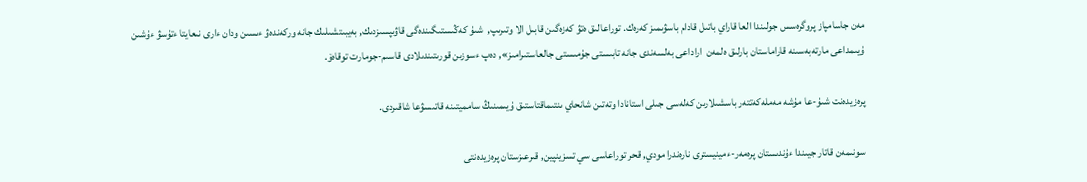مەن جاسامپاز پروگرەسس جولىندا العا قاراي باتىل قادام باسۋىمىز كەرەك. توراعالىق ەتۋ كەزەگىن قابىل الا وتىرىپ,  شىۇ كەڭىستىگىندەگى قاۋىپسىزدىك, بەيبىتشىلىك جانە وركەندەۋ ءىسىن ودان ءارى نىعايتا ءتۇسۋ ءۇشىن  ۇيىمداعى مارتەبەسىنە قاراماستان بارلىق ەلمەن  اراداعى بەلسەندى جانە تابىستى جۇمىستى جالعاستىرامىز», دەپ ءسوزىن قورىتىندىلادى قاسىم-جومارت توقاەۆ.

پرەزيدەنت شىۇ-عا مۇشە مەملەكەتتەر باسشىلارىن كەلەسى جىلى استانادا وتەتىن شانحاي ىنتىماقتاستىق ۇيىمىنىڭ سامميتىنە قاتىسۋعا شاقىردى.

سونىمەن قاتار جيىندا ءۇندىستان پرەمەر-ءمينيسترى نارەندرا مودي, قحر توراعاسى سي تسزينپين, قىرعىزستان پرەزيدەنتى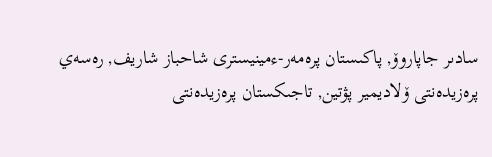سادىر جاپاروۆ, پاكىستان پرەمەر-ءمينيسترى شاحباز شاريف, رەسەي پرەزيدەنتى ۆلاديمير پۋتين, تاجىكستان پرەزيدەنتى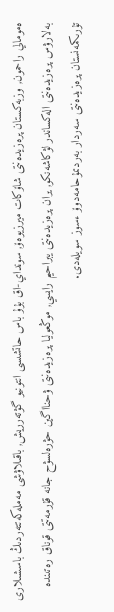ەمومالي راحمون, وزبەكستان پرەزيدەنتى شاۆكات ميرزيوەۆ, سونداي-اق بۇۇ باس حاتشىسى انتونيو گۋتەرريش, باقىلاۋشى مەملەكەتتەردىڭ باسشىلارى بەلارۋس پرەزيدەنتى الەكساندر لۋكاشەنكو, يران پرەزيدەنتى يبراحيم رايسي, موڭعوليا پرەزيدەنتى ۋحنااگين حۋرەلسۋح جانە قۇرمەتتى قوناق رەتىندە تۇرىكمەنستان پرەزيدەنتى سەردار بەردىمۇحامەدوۆ ءسوز سويلەدى.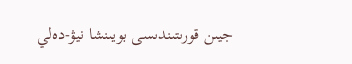جيىن قورىتىندىسى بويىنشا نيۋ-دەلي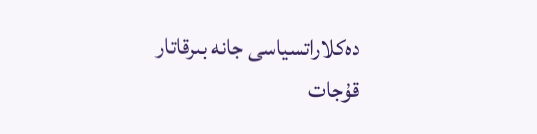دەكلاراتسياسى جانە بىرقاتار قۇجات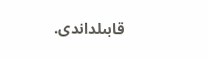قابىلداندى.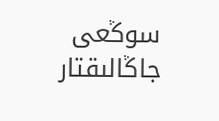سوڭعى جاڭالىقتار